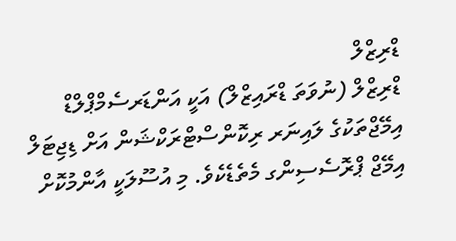ޑްރިޒްލް
ޑްރިޒްލް (ނުވަތަ ޑްރައިޒްލް) އަކީ އަންޑަރސެމްޕްލްޑް އިމޭޖްތަކުގެ ލައިނަރ ރިކޮންސްޓްރަކްޝަން އަށް ޑިޖިޓަލް އިމޭޖް ޕްރޮސެސިންގ މެތެޑެކެވެ. މި އުސޫލަކީ އާންމުކޮށް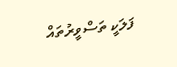ފަލަކީ ތަސްވީރުތައް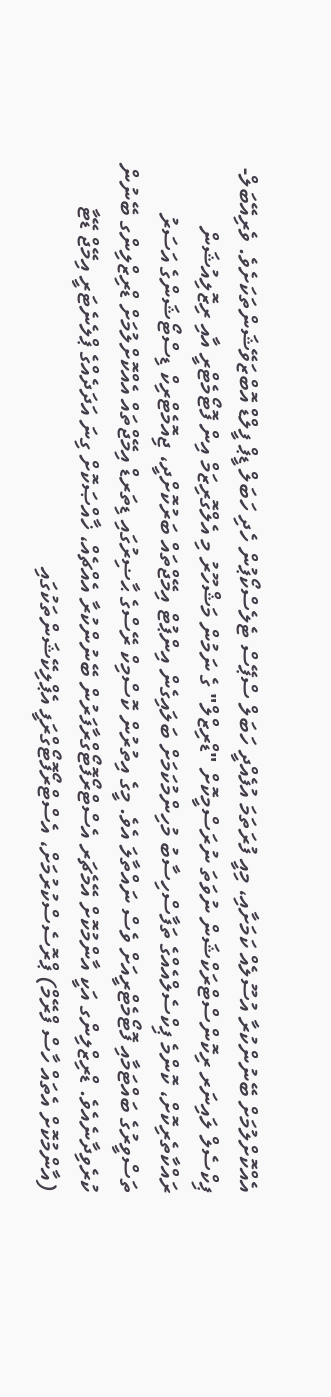އެއްކޮށްލުމަށް ބޭނުންކުރާ އުސޫލެއް ކަމަށާއި، މިއީ ފުރަތަމަ އުފެއްދީ ހަބަލް ސްޕޭސް ޓެލެސްކޯޕުން ހެދި ހަބަލް ޑީޕް ފީލްޑް އޮބްޒަވޭޝަންތަކަށެވެ. ވެރިއޭބަލް-ޕިކްސެލް ލައިނަރ ރިކޮންސްޓްރަކްޝަން ނުވަތަ ނުރަސްމީކޮށް "ޑްރިޒްލް" ގެ ނަމުން މަޝްހޫރު މި އެލްގޮރިޒަމް އިން ފޮޓޯމެޓްރީ އާއި ރިޒޮލިއުޝަން ރައްކާތެރިކޮށް، ކޮންމެ ޕިކްސެލްއެއްގެ ތަފާސްހިސާބު މުހިންމުކަމަށް ބަލައިގެން އިންޕުޓް އިމޭޖްތައް ބަރުކޮށްދީ، ޖިއޮމެޓްރިކް ޑިސްޓޯޝަންގެ އަސަރު ތަސްވީރުގެ ބައްޓަމާއި ފޮޓޯމެޓްރީއަށް ވެސް ނައްތާލަ އެވެ. މީގެ އިތުރުން ކޮސްމިކް ރޭސްގެ ޙާޟިރުގައި ޑިތަރޑް އިމޭޖްތައް އެއްކޮށްލުމަށް ޑްރިޒްލިންގ ބޭނުން ކުރެވިދާނެއެވެ. ޑްރިޒްލިންގ އަކީ އާންމުކޮށް އޭމެޗަރ އެސްޓްރޯފޮޓޯގްރާފަރުން ބޭނުންކުރާ އެއްޗެއް، ޚާއްޞަކޮށް ގިނަ އަދަދެއްގެ ޕްލެނެޓަރީ އިމޭޖް ޑޭޓާ (އާންމުކޮށް އެތައް ހާސް ފްރޭމް) ޕްރޮސެސްކުރުމަށް، އެސްޓްރޯފޮޓޯގްރަފީ އެޕްލިކޭޝަންތަކުގައި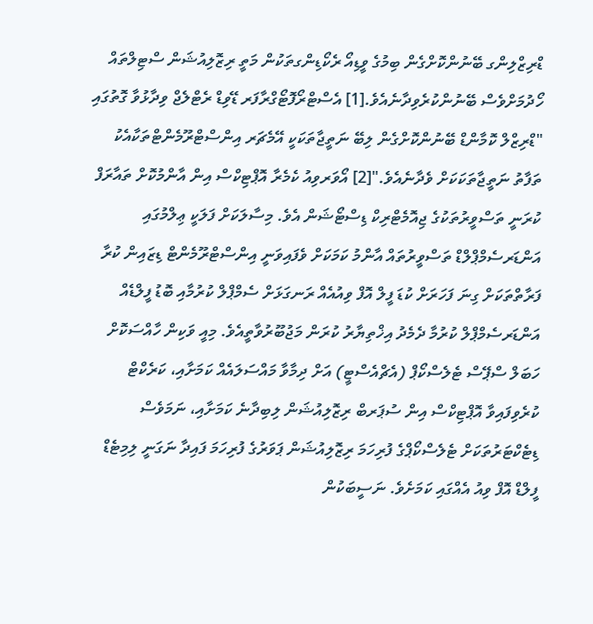ޑްރިޒްލިންގ ބޭނުންކޮށްގެން ބިމުގެ ވީޑިއޯ ރެކޯޑިންގތަކުން މަތީ ރިޒޮލިއުޝަން ސްޓިލްތައް ހޯދުމަށްވެސް ބޭނުންކުރެވިދާނެއެވެ.[1] އެސްޓްރޯފޮޓޯގްރާފަރ ޑޭވިޑް ރެޓްލެޖް ވިދާޅުވާ ގޮތުގައި "ޑްރިޒްލް ކޮމާންޑް ބޭނުންކޮށްގެން ލިބޭ ނަތީޖާތަކަކީ އޭމެޗަރ އިންސްޓްރޫމެންޓްތަކާއެކު ތަފާތު ނަތީޖާތަކަކަށް ވެދާނެއެވެ."[2] އޯވަރވިއު ކެމެރާ އޮޕްޓިކްސް އިން އާންމުކޮށް ތައާރަފް ކުރަނީ ތަސްވީރުތަކުގެ ޖިއޮމެޓްރިކް ޑިސްޓޯޝަން އެވެ. މިސާލަކަށް ފަލަކީ ޢިލްމުގައި އަންޑަރސެމްޕްލްޑް ތަސްވީރުތައް އާންމު ކަމަކަށް ވެފައިވަނީ އިންސްޓްރޫމެންޓް ޑިޒައިން ކުރާ ފަރާތްތަކަށް ގިނަ ފަހަރަށް ކުޑަ ފީލް އޮފް ވިއުއެއް ރަނގަޅަށް ސެމްޕްލް ކުރުމާއި ބޮޑު ފީލްޑެއް އަންޑަރސެމްޕްލް ކުރުމާ ދެމެދު އިޚްތިޔާރު ކުރަން މަޖުބޫރުވާތީއެވެ. މިއީ ވަކިން ހާއްސަކޮށް ހަބަލް ސްޕޭސް ޓެލެސްކޯޕް (އެޗްއެސްޓީ) އަށް ދިމާވާ މައްސަލައެއް ކަމަށާއި، ކަރެކްޓް ކުރެވިފައިވާ އޮޕްޓިކްސް އިން ސުޕަރބް ރިޒޮލިއުޝަން ލިބިދާނެ ކަމަށާއި، ނަމަވެސް ޑިޓެކްޓަރުތަކަށް ޓެލެސްކޯޕްގެ ފުރިހަމަ ރިޒޮލިއުޝަން ޕަވަރުގެ ފުރިހަމަ ފައިދާ ނަގަނީ ލިމިޓެޑް ފީލްޑް އޮފް ވިއު އެއްގައި ކަމަށެވެ. ނަސީބަކުން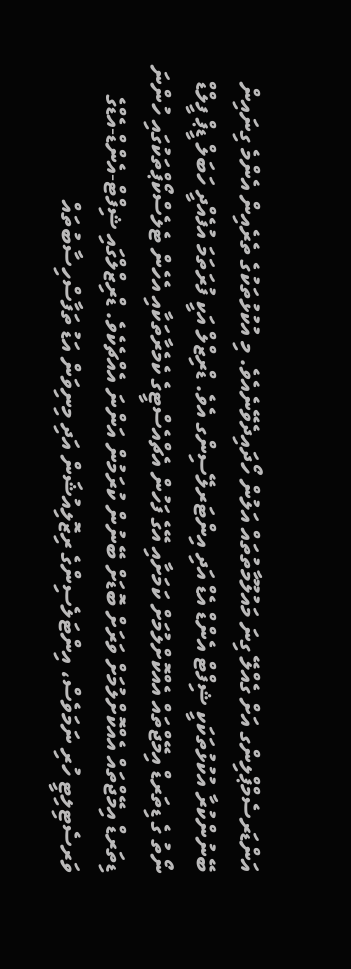އަންޑަރސެމްޕްލިންގ އަށް ގެއްލޭ ގިނަ މައުލޫމާތުތައް އަލުން ހޯދައިދެވޭނެއެވެ. މި އުކުޅުތަކުގެ ތެރެއިން އެންމެ ގިނައިން ބޭނުންކުރާ އުކުޅުތަކަކީ ޝިފްޓް އެންޑް އެޑް އަދި އިންޓަރލޭސިންގ އެވެ. ޑްރިޒްލް އަކީ ފުރަތަމަ އުފެއްދީ ހަބަލް ޑީޕް ފީލްޑް ނޯތު ގެ ޑިތަރޑް އިމޭޖްތައް އެއްކޮށްލުމަށް ކަމަށާއި އޭގެ ފަހުން އެޗްއެސްޓީގެ ކެމެރާތަކާއި އެހެން ޓެލެސްކޯޕްތަކުގައި ހުންނަ ޑިތަރޑް އިމޭޖްތައް އެއްކޮށްލުމަށް ވަރަށް ބޮޑަށް ބޭނުން ކުރަމުން އަންނަ އެއްޗެކެވެ. ޑްރިޒްލްގައި ޝިފްޓް-އެންޑް-އެޑްގެ ވަރސެޓިލިޓީ ހުރި ނަމަވެސް، އިންޓަލެސިންގެ ރިޒޮލިއުޝަން އަދި މިނިވަން އަޑު ތަފާސްހިސާބުތައް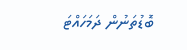ބޮޑުތަނުން ދަމަހައްޓަ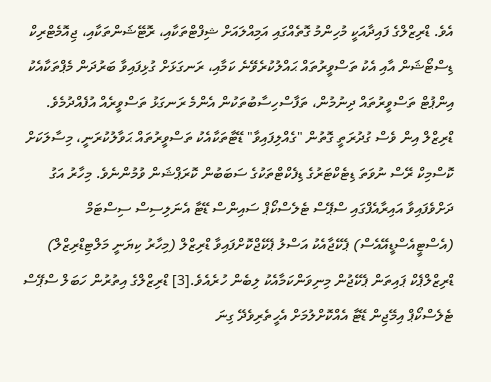އެވެ. ޑްރިޒްލްގެ ފައިދާއަކީ މުހިންމު ގޮތެއްގައި އަމިއްލައަށް ޝިފްޓްތަކާއި، ރޮޓޭޝަންތަކާއި، ޖިއޮމެޓްރިކް ޑިސްޓޯޝަން އާއި އެކު ތަސްވީރުތައް ޙައްލުކުރެވޭނެ ކަމާއި، ރަނގަޅަށް ގުޅިފައިވާ ބަރުދަން މެޕްތަކާއެކު އިންޕުޓް ތަސްވީރުތައް ދިނުމުން، ތަފާސްހިސާބުތަކުން އެންމެ ރަނގަޅު ތަސްވީރެއް އުފެއްދުމެވެ. ޑްރިޒްލް އިން ވެސް ގުދުރަތީ ގޮތުން "ގެއްލިފައިވާ" ޑޭޓާތަކާއެކު ތަސްވީރުތައް ޙަވާލުކުރަނީ، މިސާލަކަށް ކޮސްމިކް ރޭސް ނުވަތަ ޑިޓެކްޓަރުގެ ޑިފެކްޓްތަކުގެ ސަބަބުން ކޮރަޕްޝަން ވުމުންނެވެ. މިހާރު އަގު ދަށްވެފައިވާ އައިރާއެފްގައި ސްޕޭސް ޓެލެސްކޯޕް ސައިންސް ޑޭޓާ އެނަލިސިސް ސިސްޓަމް (އެސްޓީއެސްޑީއޭއެސް) ޕެކޭޖާއެކު އަސްލު ޕެކޭޖްކޮށްފައިވާ ޑްރިޒްލް (މިހާރު ކިޔަނީ މަލްޓިޑްރިޒްލް) ޑްރިޒްލްޕެކް ޕައިތަން ޕެކޭޖުން މިނިވަންކަމާއެކު ލިބެން ހުރެއެވެ.[3] ޑްރިޒްލްގެ އިތުރުން ހަބަލް ސްޕޭސް ޓެލެސްކޯޕް އިމޭޖިން ޑޭޓާ އެއްކޮށްލުމަށް އެހީތެރިވެދޭ ގިނަ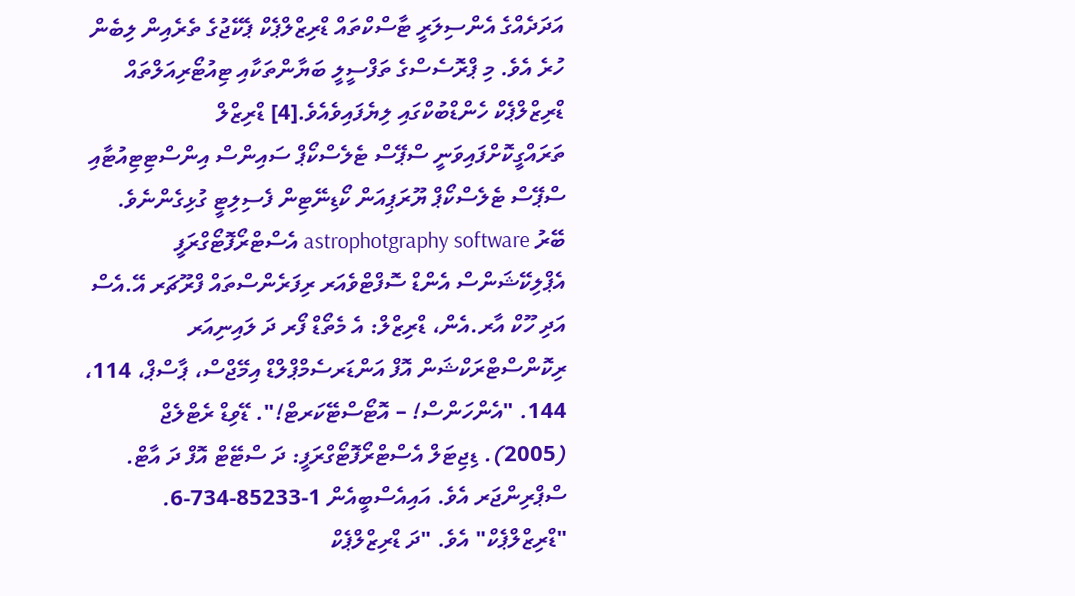އަދަދެއްގެ އެންސިލަރީ ޓާސްކްތައް ޑްރިޒްލްޕެކް ޕެކޭޖުގެ ތެރެއިން ލިބެން ހުރެ އެވެ. މި ޕްރޮސެސްގެ ތަފްސީލީ ބަޔާންތަކާއި ޓިއުޓޯރިއަލްތައް ޑްރިޒްލްޕެކް ހެންޑްބުކްގައި ލިޔެފައިވެއެވެ.[4] ޑްރިޒްލް ތަރައްގީކޮށްފައިވަނީ ސްޕޭސް ޓެލެސްކޯޕް ސައިންސް އިންސްޓިޓިއުޓާއި ސްޕޭސް ޓެލެސްކޯޕް ޔޫރަޕިއަން ކޯޑިނޭޓިން ފެސިލިޓީ ގުޅިގެންނެވެ. ބޭރު astrophotgraphy software އެސްޓްރޯފޮޓޯގްރަފީ އެޕްލިކޭޝަންސް އެންޑް ސޮފްޓްވެއަރ ރިފަރެންސްތައް ފްރޫޗަރ އޭ.އެސް އަދި ހޫކް އާރ.އެން، ޑްރިޒްލް: އެ މެތޯޑް ފޯރ ދަ ލައިނިއަރ ރިކޮންސްޓްރަކްޝަން އޮފް އަންޑަރސެމްޕްލްޑް އިމޭޖްސް، ޕާސްޕް، 114، 144. "އެންހަންސް! – އޮޓޯސްޓޭކަރޓް!". ޑޭވިޑް ރެޓްލެޖް (2005). ޑިޖިޓަލް އެސްޓްރޯފޮޓޯގްރަފީ: ދަ ސްޓޭޓް އޮފް ދަ އާޓް. ސްޕްރިންޖަރ އެވެ. އައިއެސްބީއެން 1-85233-734-6. "ޑްރިޒްލްޕެކް" އެވެ. "ދަ ޑްރިޒްލްޕެކް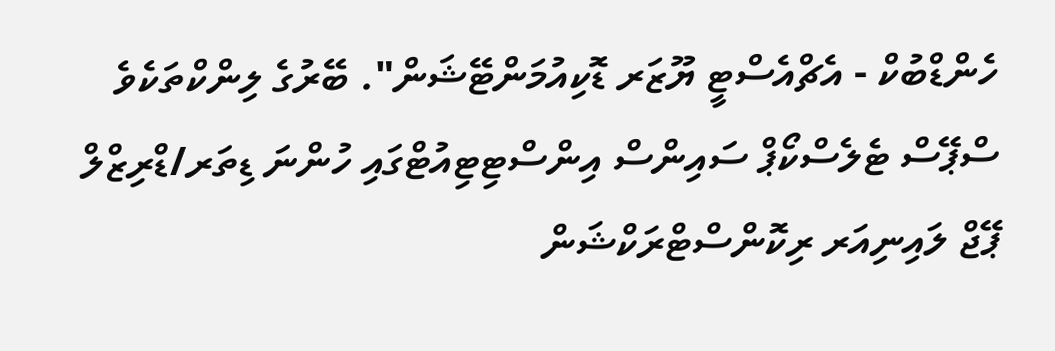ހެންޑްބުކް - އެޗްއެސްޓީ ޔޫޒަރ ޑޮކިއުމަންޓޭޝަން". ބޭރުގެ ލިންކްތަކެވެ ސްޕޭސް ޓެލެސްކޯޕް ސައިންސް އިންސްޓިޓިއުޓްގައި ހުންނަ ޑިތަރ/ޑްރިޒްލް ޕޭޖް ލައިނިއަރ ރިކޮންސްޓްރަކްޝަން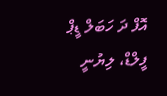އޮފް ދަ ހަބަލް ޑީޕް ފީލްޑް، ލިޔުނީ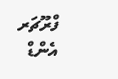ފްރޫޗަރ އެންޑް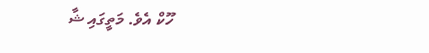ހޫކް އެވެ. މަތީގައި ޝާ